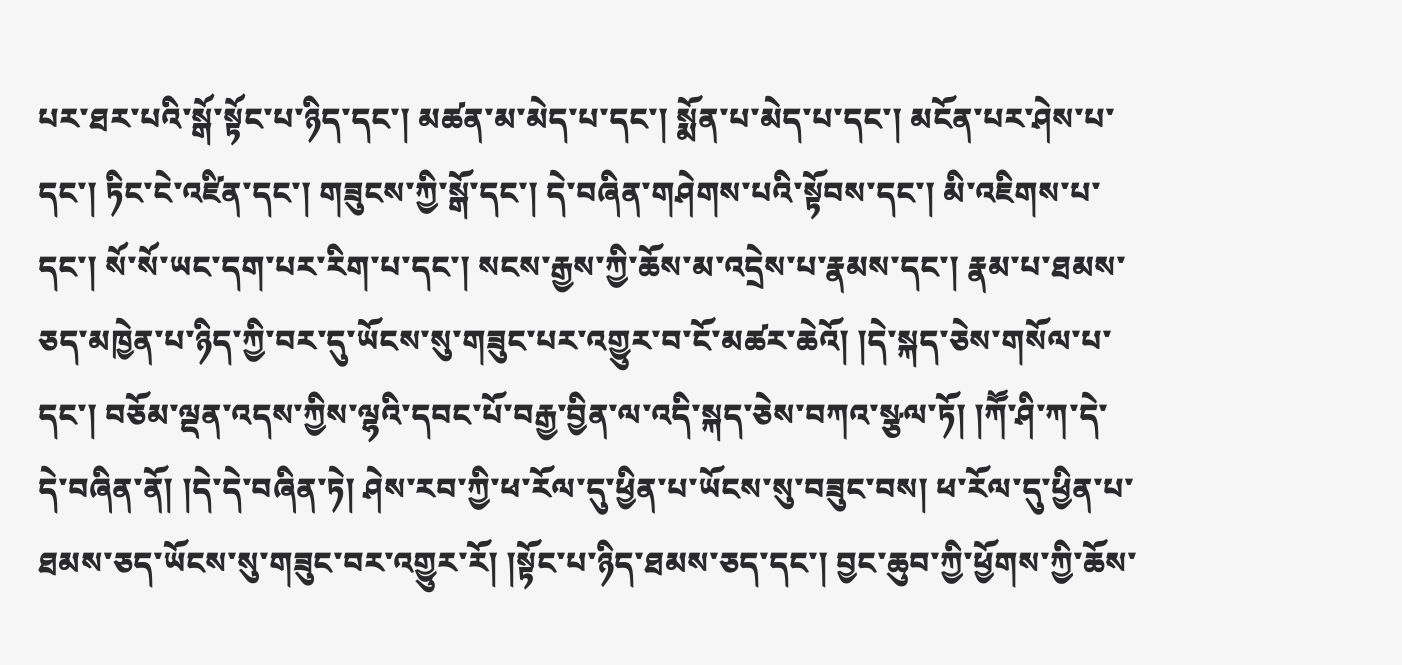པར་ཐར་པའི་སྒོ་སྟོང་པ་ཉིད་དང་། མཚན་མ་མེད་པ་དང་། སྨོན་པ་མེད་པ་དང་། མངོན་པར་ཤེས་པ་དང་། ཏིང་ངེ་འཛིན་དང་། གཟུངས་ཀྱི་སྒོ་དང་། དེ་བཞིན་གཤེགས་པའི་སྟོབས་དང་། མི་འཇིགས་པ་དང་། སོ་སོ་ཡང་དག་པར་རིག་པ་དང་། སངས་རྒྱས་ཀྱི་ཆོས་མ་འདྲེས་པ་རྣམས་དང་། རྣམ་པ་ཐམས་ཅད་མཁྱེན་པ་ཉིད་ཀྱི་བར་དུ་ཡོངས་སུ་གཟུང་པར་འགྱུར་བ་ངོ་མཚར་ཆེའོ། །དེ་སྐད་ཅེས་གསོལ་པ་དང་། བཅོམ་ལྡན་འདས་ཀྱིས་ལྷའི་དབང་པོ་བརྒྱ་བྱིན་ལ་འདི་སྐད་ཅེས་བཀའ་སྩལ་ཏོ། །ཀཽ་ཤི་ཀ་དེ་དེ་བཞིན་ནོ། །དེ་དེ་བཞིན་ཏེ། ཤེས་རབ་ཀྱི་ཕ་རོལ་དུ་ཕྱིན་པ་ཡོངས་སུ་བཟུང་བས། ཕ་རོལ་དུ་ཕྱིན་པ་ཐམས་ཅད་ཡོངས་སུ་གཟུང་བར་འགྱུར་རོ། །སྟོང་པ་ཉིད་ཐམས་ཅད་དང་། བྱང་ཆུབ་ཀྱི་ཕྱོགས་ཀྱི་ཆོས་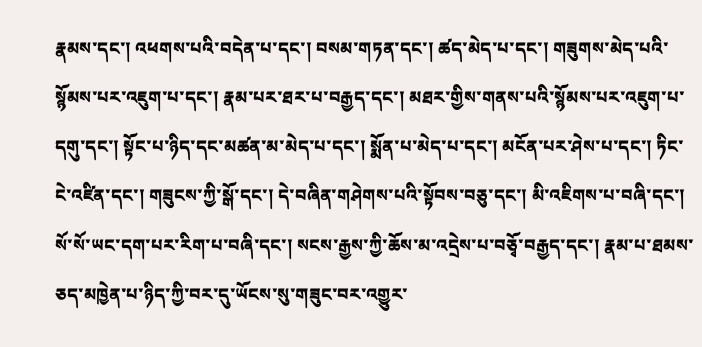རྣམས་དང་། འཕགས་པའི་བདེན་པ་དང་། བསམ་གཏན་དང་། ཚད་མེད་པ་དང་། གཟུགས་མེད་པའི་སྙོམས་པར་འཇུག་པ་དང་། རྣམ་པར་ཐར་པ་བརྒྱད་དང་། མཐར་གྱིས་གནས་པའི་སྙོམས་པར་འཇུག་པ་དགུ་དང་། སྟོང་པ་ཉིད་དང་མཚན་མ་མེད་པ་དང་། སྨོན་པ་མེད་པ་དང་། མངོན་པར་ཤེས་པ་དང་། ཏིང་ངེ་འཛིན་དང་། གཟུངས་ཀྱི་སྒོ་དང་། དེ་བཞིན་གཤེགས་པའི་སྟོབས་བཅུ་དང་། མི་འཇིགས་པ་བཞི་དང་། སོ་སོ་ཡང་དག་པར་རིག་པ་བཞི་དང་། སངས་རྒྱས་ཀྱི་ཆོས་མ་འདྲེས་པ་བཅྭོ་བརྒྱད་དང་། རྣམ་པ་ཐམས་ཅད་མཁྱེན་པ་ཉིད་ཀྱི་བར་དུ་ཡོངས་སུ་གཟུང་བར་འགྱུར་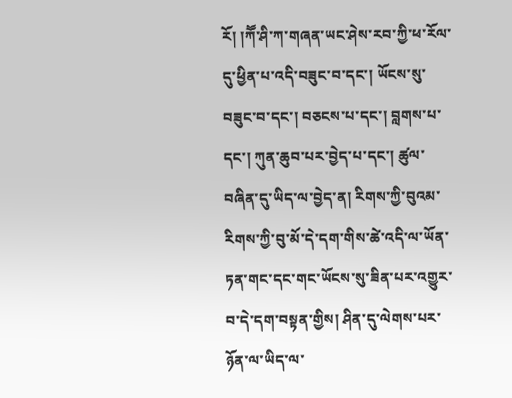རོ། །ཀཽ་ཤི་ཀ་གཞན་ཡང་ཤེས་རབ་ཀྱི་ཕ་རོལ་དུ་ཕྱིན་པ་འདི་བཟུང་བ་དང་། ཡོངས་སུ་བཟུང་བ་དང་། བཅངས་པ་དང་། བླགས་པ་དང་། ཀུན་ཆུབ་པར་བྱེད་པ་དང་། ཚུལ་བཞིན་དུ་ཡིད་ལ་བྱེད་ན། རིགས་ཀྱི་བུའམ་རིགས་ཀྱི་བུ་མོ་དེ་དག་གིས་ཚེ་འདི་ལ་ཡོན་ཏན་གང་དང་གང་ཡོངས་སུ་ཟིན་པར་འགྱུར་བ་དེ་དག་བསྟན་གྱིས། ཤིན་དུ་ལེགས་པར་ཉོན་ལ་ཡིད་ལ་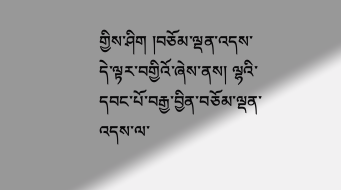གྱིས་ཤིག །བཅོམ་ལྡན་འདས་དེ་ལྟར་བགྱིའོ་ཞེས་ནས། ལྷའི་དབང་པོ་བརྒྱ་བྱིན་བཅོམ་ལྡན་འདས་ལ་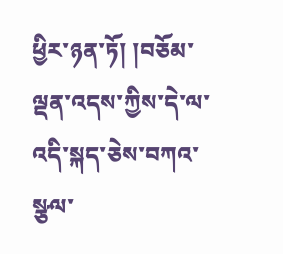ཕྱིར་ཉན་ཏོ། །བཅོམ་ལྡན་འདས་ཀྱིས་དེ་ལ་འདི་སྐད་ཅེས་བཀའ་སྩལ་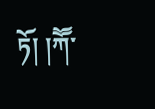ཏོ། །ཀཽ་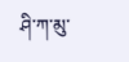ཤི་ཀ་མུ་